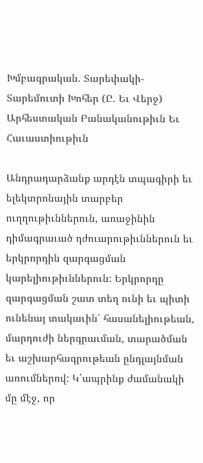Խմբագրական. Տարեփակի-Տարեմուտի Խոհեր (Ը. Եւ Վերջ) Արհեստական Բանականութիւն Եւ Հաւաստիութիւն

Անդրադարձանք արդէն տպագիրի եւ ելեկտրոնային տարբեր ուղղութիւններուն, առաջինին դիմագրաւած դժուարութիւններուն եւ երկրորդին զարգացման կարելիութիւններուն: Երկրորդը զարգացման շատ տեղ ունի եւ պիտի ունենայ տակաւին` հասանելիութեան, մարդուժի ներգրաւման, տարածման եւ աշխարհագրութեան ընդլայնման առումներով: Կ՛ապրինք ժամանակի մը մէջ, որ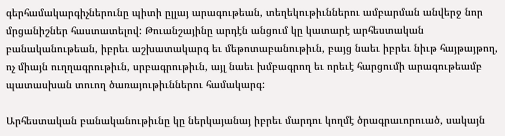գերհամակարգիչներունը պիտի ըլլայ արագութեան, տեղեկութիւններու ամբարման անվերջ նոր մրցանիշներ հաստատելով: Թուանշայինը արդէն անցում կը կատարէ արհեստական բանականութեան, իբրեւ աշխատակարգ եւ մեթոտաբանութիւն, բայց նաեւ իբրեւ նիւթ հայթայթող, ոչ միայն ուղղագրութիւն, սրբագրութիւն, այլ նաեւ խմբագրող եւ որեւէ հարցումի արագութեամբ պատասխան տուող ծառայութիւններու համակարգ:

Արհեստական բանականութիւնը կը ներկայանայ իբրեւ մարդու կողմէ ծրագրաւորուած, սակայն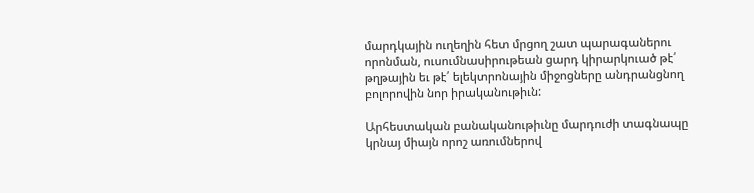մարդկային ուղեղին հետ մրցող շատ պարագաներու որոնման, ուսումնասիրութեան ցարդ կիրարկուած թէ՛ թղթային եւ թէ՛ ելեկտրոնային միջոցները անդրանցնող բոլորովին նոր իրականութիւն:

Արհեստական բանականութիւնը մարդուժի տագնապը կրնայ միայն որոշ առումներով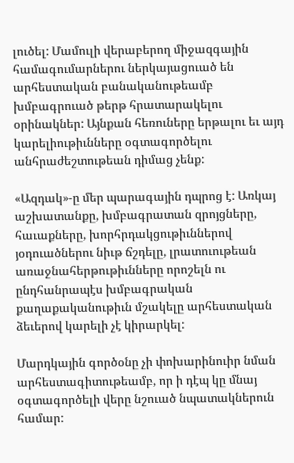լուծել: Մամուլի վերաբերող միջազգային համագումարներու ներկայացուած են արհեստական բանականութեամբ խմբագրուած թերթ հրատարակելու օրինակներ: Այնքան հեռուները երթալու եւ այդ կարելիութիւնները օգտագործելու անհրաժեշտութեան դիմաց չենք:

«Ազդակ»-ը մեր պարագային դպրոց է: Առկայ աշխատանքը, խմբագրատան զրոյցները, հաւաքները, խորհրդակցութիւններով յօդուածներու նիւթ ճշդելը, լրատուութեան առաջնահերթութիւնները որոշելն ու ընդհանրապէս խմբագրական քաղաքականութիւն մշակելը արհեստական ձեւերով կարելի չէ կիրարկել:

Մարդկային գործօնը չի փոխարինուիր նման արհեստագիտութեամբ, որ ի դէպ կը մնայ օգտագործելի վերը նշուած նպատակներուն համար: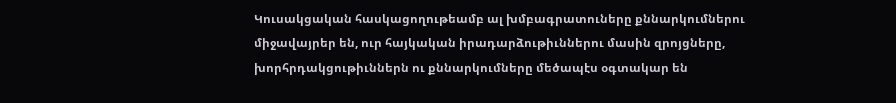Կուսակցական հասկացողութեամբ ալ խմբագրատուները քննարկումներու միջավայրեր են, ուր հայկական իրադարձութիւններու մասին զրոյցները, խորհրդակցութիւններն ու քննարկումները մեծապէս օգտակար են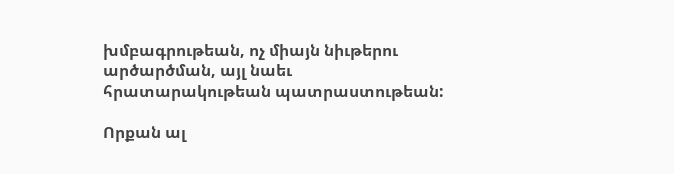խմբագրութեան, ոչ միայն նիւթերու արծարծման, այլ նաեւ հրատարակութեան պատրաստութեան:

Որքան ալ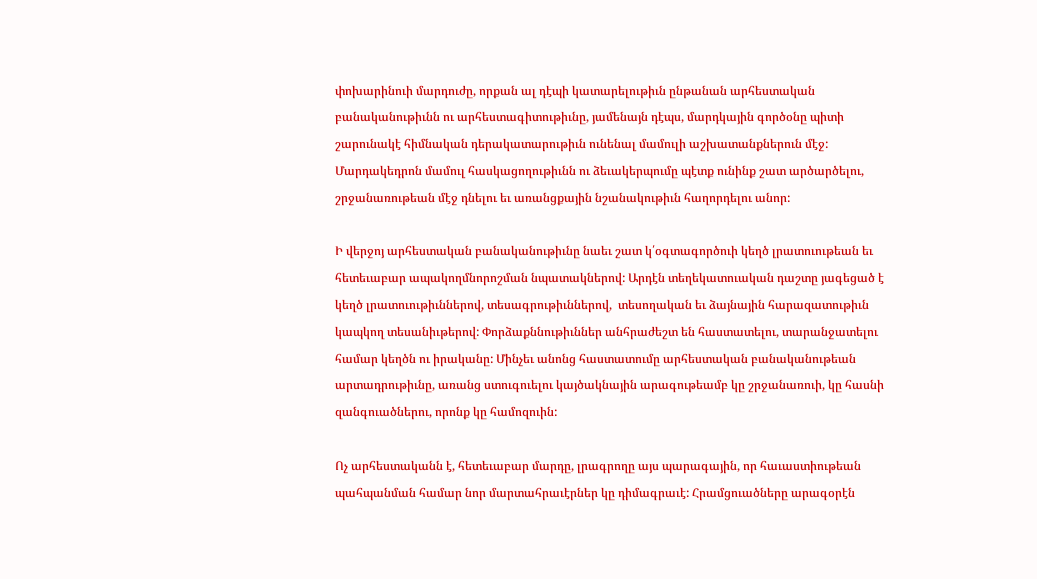փոխարինուի մարդուժը, որքան ալ դէպի կատարելութիւն ընթանան արհեստական բանականութիւնն ու արհեստագիտութիւնը, յամենայն դէպս, մարդկային գործօնը պիտի շարունակէ հիմնական դերակատարութիւն ունենալ մամուլի աշխատանքներուն մէջ: Մարդակեդրոն մամուլ հասկացողութիւնն ու ձեւակերպումը պէտք ունինք շատ արծարծելու, շրջանառութեան մէջ դնելու եւ առանցքային նշանակութիւն հաղորդելու անոր:

Ի վերջոյ արհեստական բանականութիւնը նաեւ շատ կ՛օգտագործուի կեղծ լրատուութեան եւ հետեւաբար ապակողմնորոշման նպատակներով: Արդէն տեղեկատուական դաշտը յագեցած է կեղծ լրատուութիւններով, տեսագրութիւններով,  տեսողական եւ ձայնային հարազատութիւն կապկող տեսանիւթերով: Փորձաքննութիւններ անհրաժեշտ են հաստատելու, տարանջատելու համար կեղծն ու իրականը: Մինչեւ անոնց հաստատումը արհեստական բանականութեան արտադրութիւնը, առանց ստուգուելու կայծակնային արագութեամբ կը շրջանառուի, կը հասնի զանգուածներու, որոնք կը համոզուին:

Ոչ արհեստականն է, հետեւաբար մարդը, լրագրողը այս պարագային, որ հաւաստիութեան պահպանման համար նոր մարտահրաւէրներ կը դիմագրաւէ: Հրամցուածները արագօրէն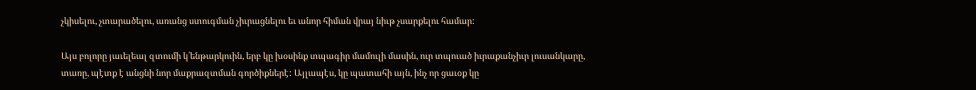չկիսելու, չտարածելու, առանց ստուգման չիւրացնելու եւ անոր հիման վրայ նիւթ չսարքելու համար:

Այս բոլորը յաւելեալ զտումի կ՛ենթարկուին, երբ կը խօսինք տպագիր մամուլի մասին, ուր տպուած իւրաքանչիւր լուսանկարը, տառը, պէտք է անցնի նոր մաքրազտման գործիքներէ: Այլապէս, կը պատահի այն, ինչ որ ցաւօք կը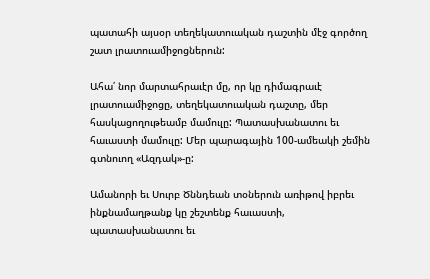պատահի այսօր տեղեկատուական դաշտին մէջ գործող շատ լրատուամիջոցներուն:

Ահա՛ նոր մարտահրաւէր մը, որ կը դիմագրաւէ լրատուամիջոցը, տեղեկատուական դաշտը, մեր հասկացողութեամբ մամուլը: Պատասխանատու եւ հաւաստի մամուլը: Մեր պարագային 100-ամեակի շեմին գտնուող «Ազդակ»-ը:

Ամանորի եւ Սուրբ Ծննդեան տօներուն առիթով իբրեւ ինքնամաղթանք կը շեշտենք հաւաստի, պատասխանատու եւ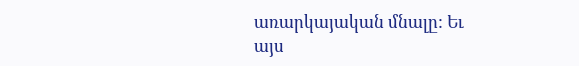առարկայական մնալը: Եւ այս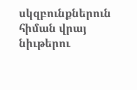սկզբունքներուն հիման վրայ նիւթերու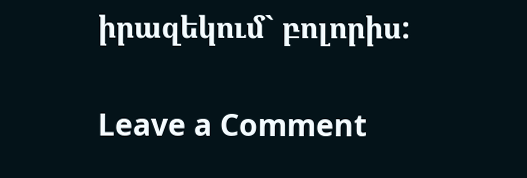իրազեկում` բոլորիս:

Leave a Comment